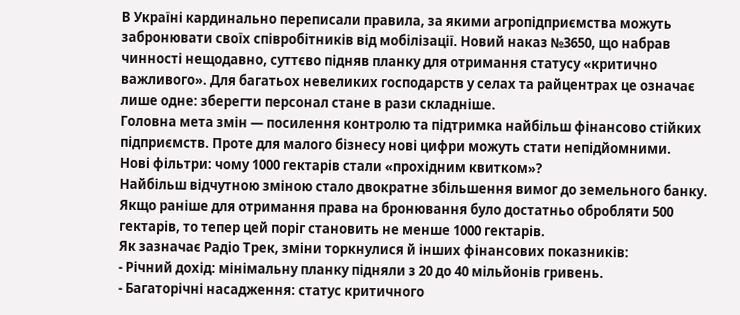В Україні кардинально переписали правила, за якими агропідприємства можуть забронювати своїх співробітників від мобілізації. Новий наказ №3650, що набрав чинності нещодавно, суттєво підняв планку для отримання статусу «критично важливого». Для багатьох невеликих господарств у селах та райцентрах це означає лише одне: зберегти персонал стане в рази складніше.
Головна мета змін — посилення контролю та підтримка найбільш фінансово стійких підприємств. Проте для малого бізнесу нові цифри можуть стати непідйомними.
Нові фільтри: чому 1000 гектарів стали «прохідним квитком»?
Найбільш відчутною зміною стало двократне збільшення вимог до земельного банку. Якщо раніше для отримання права на бронювання було достатньо обробляти 500 гектарів, то тепер цей поріг становить не менше 1000 гектарів.
Як зазначає Радіо Трек, зміни торкнулися й інших фінансових показників:
- Річний дохід: мінімальну планку підняли з 20 до 40 мільйонів гривень.
- Багаторічні насадження: статус критичного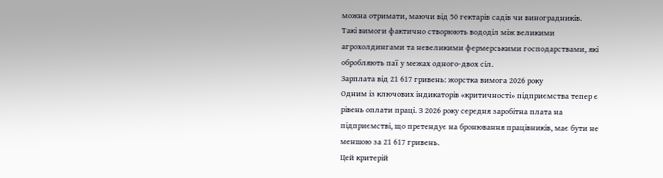можна отримати, маючи від 50 гектарів садів чи виноградників.
Такі вимоги фактично створюють вододіл між великими агрохолдингами та невеликими фермерськими господарствами, які обробляють паї у межах одного-двох сіл.
Зарплата від 21 617 гривень: жорстка вимога 2026 року
Одним із ключових індикаторів «критичності» підприємства тепер є рівень оплати праці. З 2026 року середня заробітна плата на підприємстві, що претендує на бронювання працівників, має бути не меншою за 21 617 гривень.
Цей критерій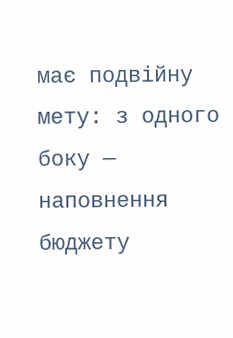має подвійну мету: з одного боку — наповнення бюджету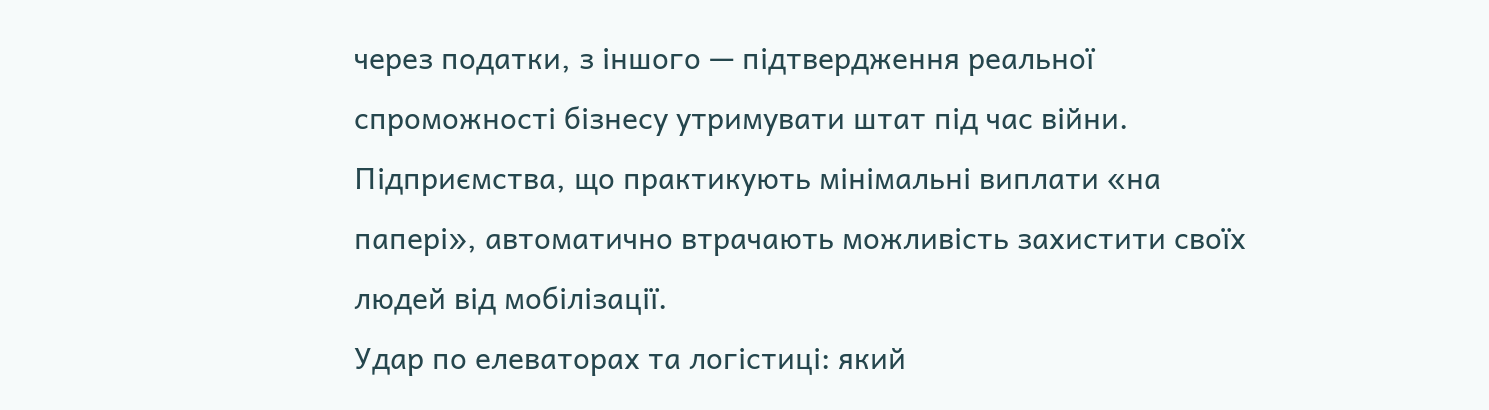через податки, з іншого — підтвердження реальної спроможності бізнесу утримувати штат під час війни. Підприємства, що практикують мінімальні виплати «на папері», автоматично втрачають можливість захистити своїх людей від мобілізації.
Удар по елеваторах та логістиці: який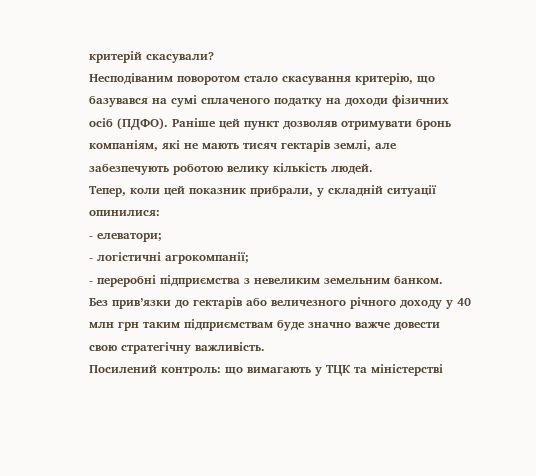критерій скасували?
Несподіваним поворотом стало скасування критерію, що базувався на сумі сплаченого податку на доходи фізичних осіб (ПДФО). Раніше цей пункт дозволяв отримувати бронь компаніям, які не мають тисяч гектарів землі, але забезпечують роботою велику кількість людей.
Тепер, коли цей показник прибрали, у складній ситуації опинилися:
- елеватори;
- логістичні агрокомпанії;
- переробні підприємства з невеликим земельним банком.
Без прив’язки до гектарів або величезного річного доходу у 40 млн грн таким підприємствам буде значно важче довести свою стратегічну важливість.
Посилений контроль: що вимагають у ТЦК та міністерстві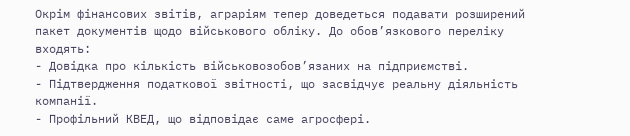Окрім фінансових звітів, аграріям тепер доведеться подавати розширений пакет документів щодо військового обліку. До обов’язкового переліку входять:
- Довідка про кількість військовозобов’язаних на підприємстві.
- Підтвердження податкової звітності, що засвідчує реальну діяльність компанії.
- Профільний КВЕД, що відповідає саме агросфері.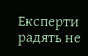Експерти радять не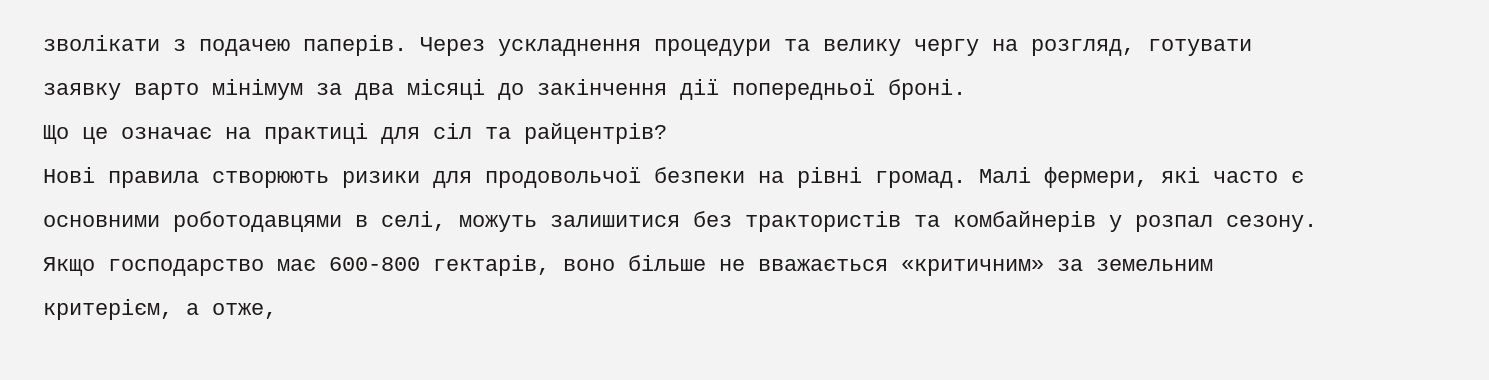зволікати з подачею паперів. Через ускладнення процедури та велику чергу на розгляд, готувати заявку варто мінімум за два місяці до закінчення дії попередньої броні.
Що це означає на практиці для сіл та райцентрів?
Нові правила створюють ризики для продовольчої безпеки на рівні громад. Малі фермери, які часто є основними роботодавцями в селі, можуть залишитися без трактористів та комбайнерів у розпал сезону. Якщо господарство має 600-800 гектарів, воно більше не вважається «критичним» за земельним критерієм, а отже,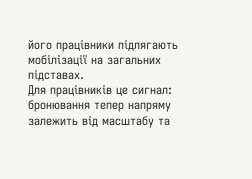його працівники підлягають мобілізації на загальних підставах.
Для працівників це сигнал: бронювання тепер напряму залежить від масштабу та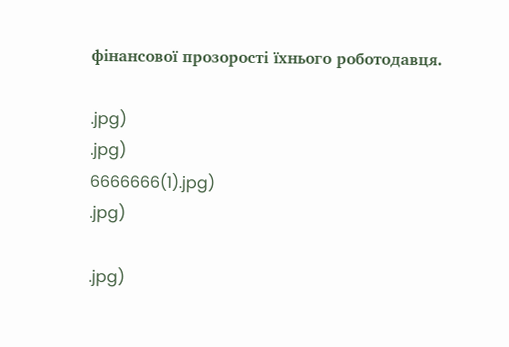фінансової прозорості їхнього роботодавця.

.jpg)
.jpg)
6666666(1).jpg)
.jpg)

.jpg)